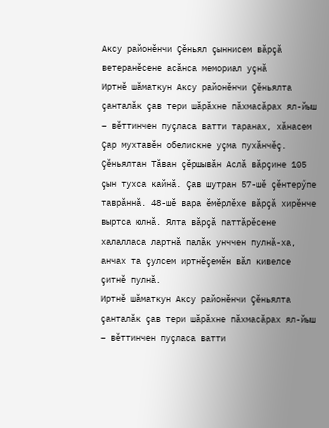Аксу районӗнчи Çӗньял çыннисем вăрçă ветеранӗсене асăнса мемориал уçнă
Иртнӗ шăматкун Аксу районӗнчи Çӗньялта çанталăк çав тери шăрăхне пăхмасăрах ял-йыш – вӗттинчен пуçласа ватти таранах, хăнасем Çар мухтавӗн обелискне уçма пухăнчӗç. Çӗньялтан Тăван çӗршывăн Аслă вăрçине 105 çын тухса кайнă. Çав шутран 57-шӗ çӗнтерӳпе таврăннă. 48-шӗ вара ӗмӗрлӗхе вăрçă хирӗнче выртса юлнă. Ялта вăрçă паттăрӗсене халалласа лартнă палăк унччен пулнă-ха, анчах та çулсем иртнӗçемӗн вăл кивелсе çитнӗ пулнă.
Иртнӗ шăматкун Аксу районӗнчи Çӗньялта çанталăк çав тери шăрăхне пăхмасăрах ял-йыш – вӗттинчен пуçласа ватти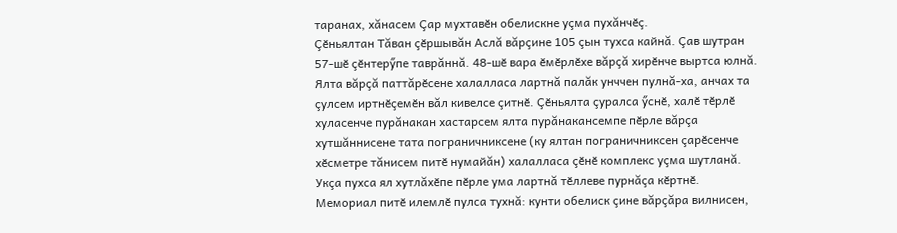таранах, хăнасем Çар мухтавӗн обелискне уçма пухăнчӗç.
Çӗньялтан Тăван çӗршывăн Аслă вăрçине 105 çын тухса кайнă. Çав шутран 57-шӗ çӗнтерӳпе таврăннă. 48-шӗ вара ӗмӗрлӗхе вăрçă хирӗнче выртса юлнă.
Ялта вăрçă паттăрӗсене халалласа лартнă палăк унччен пулнă-ха, анчах та çулсем иртнӗçемӗн вăл кивелсе çитнӗ. Çӗньялта çуралса ӳснӗ, халӗ тӗрлӗ хуласенче пурăнакан хастарсем ялта пурăнакансемпе пӗрле вăрçа хутшăннисене тата пограничниксене (ку ялтан пограничниксен çарӗсенче хӗсметре тăнисем питӗ нумайăн) халалласа çӗнӗ комплекс уçма шутланă. Укçа пухса ял хутлăхӗпе пӗрле ума лартнă тӗллеве пурнăçа кӗртнӗ. Мемориал питӗ илемлӗ пулса тухнă: кунти обелиск çине вăрçăра вилнисен,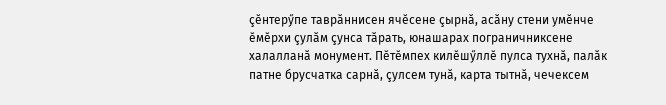çӗнтерӳпе таврăннисен ячӗсене çырнă, асăну стени умӗнче ӗмӗрхи çулăм çунса тăрать, юнашарах пограничниксене халалланă монумент. Пӗтӗмпех килӗшӳллӗ пулса тухнă, палăк патне брусчатка сарнă, çулсем тунă, карта тытнă, чечексем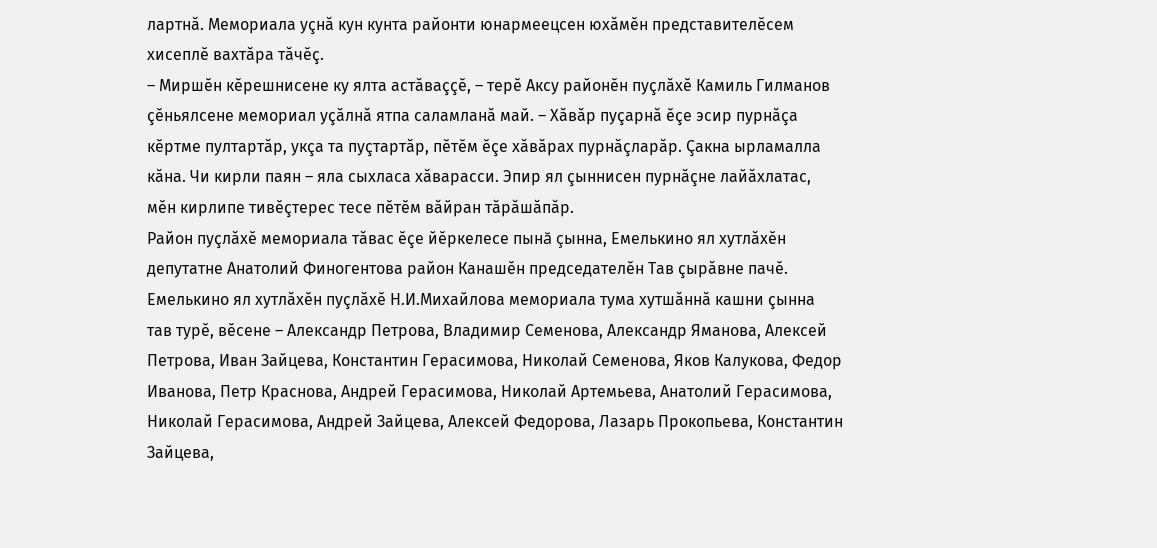лартнă. Мемориала уçнă кун кунта районти юнармеецсен юхăмӗн представителӗсем хисеплӗ вахтăра тăчӗç.
– Миршӗн кӗрешнисене ку ялта астăваççӗ, – терӗ Аксу районӗн пуçлăхӗ Камиль Гилманов çӗньялсене мемориал уçăлнă ятпа саламланă май. – Хăвăр пуçарнă ӗçе эсир пурнăçа кӗртме пултартăр, укçа та пуçтартăр, пӗтӗм ӗçе хăвăрах пурнăçларăр. Çакна ырламалла кăна. Чи кирли паян – яла сыхласа хăварасси. Эпир ял çыннисен пурнăçне лайăхлатас, мӗн кирлипе тивӗçтерес тесе пӗтӗм вăйран тăрăшăпăр.
Район пуçлăхӗ мемориала тăвас ӗçе йӗркелесе пынă çынна, Емелькино ял хутлăхӗн депутатне Анатолий Финогентова район Канашӗн председателӗн Тав çырăвне пачӗ.
Емелькино ял хутлăхӗн пуçлăхӗ Н.И.Михайлова мемориала тума хутшăннă кашни çынна тав турӗ, вӗсене – Александр Петрова, Владимир Семенова, Александр Яманова, Алексей Петрова, Иван Зайцева, Константин Герасимова, Николай Семенова, Яков Калукова, Федор Иванова, Петр Краснова, Андрей Герасимова, Николай Артемьева, Анатолий Герасимова, Николай Герасимова, Андрей Зайцева, Алексей Федорова, Лазарь Прокопьева, Константин Зайцева,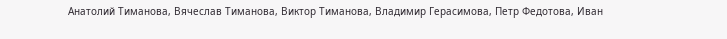Анатолий Тиманова, Вячеслав Тиманова, Виктор Тиманова, Владимир Герасимова, Петр Федотова, Иван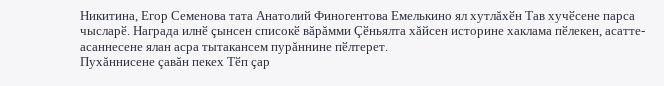Никитина, Егор Семенова тата Анатолий Финогентова Емелькино ял хутлăхӗн Тав хучӗсене парса чысларӗ. Награда илнӗ çынсен списокӗ вăрăмми Çӗньялта хăйсен историне хаклама пӗлекен, асатте-асаннесене ялан асра тытакансем пурăннине пӗлтерет.
Пухăннисене çавăн пекех Тӗп çар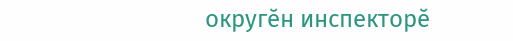округӗн инспекторӗ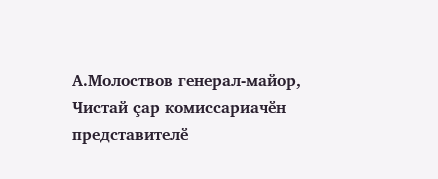А.Молоствов генерал-майор, Чистай çар комиссариачӗн представителӗ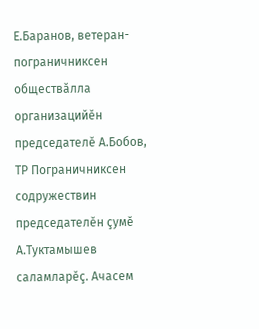Е.Баранов, ветеран-пограничниксен обществăлла организацийӗн председателӗ А.Бобов, ТР Пограничниксен содружествин председателӗн çумӗ А.Туктамышев саламларӗç. Ачасем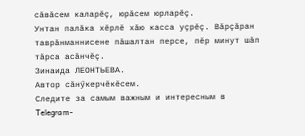сăвăсем каларӗç, юрăсем юрларӗç.
Унтан палăка хӗрлӗ хăю касса уçрӗç. Вăрçăран таврăнманнисене пăшалтан персе, пӗр минут шăп тăрса асăнчӗç.
Зинаида ЛЕОНТЬЕВА.
Автор сăнӳкерчӗкӗсем.
Следите за самым важным и интересным в Telegram-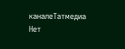каналеТатмедиа
Нет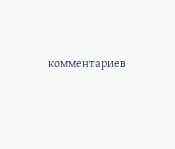комментариев